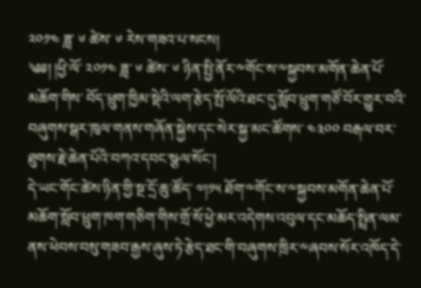༢༠༡༤ ཟླ་ ༦ ཚེས་ ༦ རེས་གཟའ་པ་སངས།
༄༅། །ཕྱི་ལོ་ ༢༠༡༤ ཟླ་ ༦ ཚེས་ ༦ ཉིན་སྤྱི་ནོར་༸གོང་ས་༸སྐྱབས་མགོན་ཆེན་པོ་མཆོག་གིས་ བོད་ཕྲུག་ཁྱིམ་སྡེའི་ལག་རྩེད་སྤོ་ལོའི་ཐང་དུ་སློབ་ཕྲུག་གཙོ་བོར་གྱུར་བའི་བཞུགས་སྒར་ཁུལ་གནས་གཞོན་སྐྱེས་དང་སེར་སྐྱ་མང་ཚོགས་ ༤༣༠༠ བརྒལ་བར་ཐུགས་རྗེ་ཆེན་པོའི་བཀའ་དབང་སྩལ་སོང་།
དེ་ཡང་གོང་ཚེས་ཉིན་གྱི་སྔ་དྲོ་ཆུ་ཚོད་ ༧།༡༥ ཐོག་༸གོང་ས་༸སྐྱབས་མགོན་ཆེན་པོ་མཆོག་སློབ་ཕྲུག་ཁག་གཅིག་གིས་གྲོ་སོ་ཕྱེ་མར་འདེགས་འབུལ་དང་མཆོད་སྤྲིན་ལམ་ནས་ཕེབས་བསུ་གཟབ་རྒྱས་ཞུས་ཏེ་རྩེད་ཐང་གི་བཞུགས་ཁྲིར་༸ཞབས་སོར་འཁོད་དེ་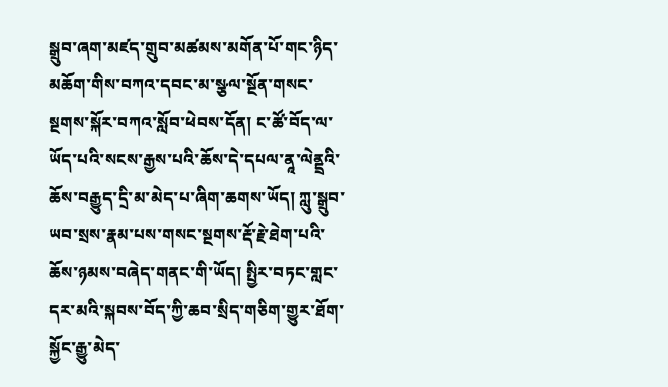སྒྲུབ་ཞག་མཛད་གྲུབ་མཚམས་མགོན་པོ་གང་ཉིད་མཆོག་གིས་བཀའ་དབང་མ་སྩལ་སྔོན་གསང་སྔགས་སྐོར་བཀའ་སློབ་ཕེབས་དོན། ང་ཚོ་བོད་ལ་ཡོད་པའི་སངས་རྒྱས་པའི་ཆོས་དེ་དཔལ་ནཱ་ལེནྡྲའི་ཆོས་བརྒྱུད་དྲི་མ་མེད་པ་ཞིག་ཆགས་ཡོད། ཀླུ་སྒྲུབ་ཡབ་སྲས་རྣམ་པས་གསང་སྔགས་རྡོ་རྗེ་ཐེག་པའི་ཆོས་ཉམས་བཞེད་གནང་གི་ཡོད། སྤྱིར་བཏང་གླང་དར་མའི་སྐབས་བོད་ཀྱི་ཆབ་སྲིད་གཅིག་གྱུར་ཐོག་སྐྱོང་རྒྱུ་མེད་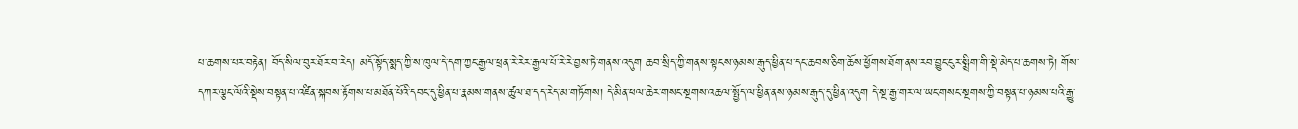པ་ཆགས་པར་བརྟེན། བོད་སིལ་བུར་ཐོར་བ་རེད། མདོ་སྟོད་སྨད་ཀྱི་ས་ཁུལ་དེ་དག་ཀྱང་རྒྱལ་ཕྲན་རེ་རེར་རྒྱལ་པོ་རེ་རེ་བྱས་ཏེ་གནས་འདུག ཆབ་སྲིད་ཀྱི་གནས་སྟངས་ཉམས་རྒུད་ཕྱིན་པ་དང་ཆབས་ཅིག་ཆོས་ཕྱོགས་ཐོག་ནས་རབ་བྱུང་ངུར་སྨྲིག་གི་སྡེ་མེད་པ་ཆགས་ཏེ། གོས་དཀར་ལྕང་ལོའི་སྡེས་བསྟན་པ་འཛིན་སྐབས་རྟོགས་པ་མཐོན་པོའི་དབང་དུ་ཕྱིན་པ་རྣམས་གནས་ཚུལ་ཐ་དད་རེད་མ་གཏོགས། དེ་མིན་ཕལ་ཆེར་གསང་སྔགས་འཆལ་སྤྱོད་ལ་ཕྱིན་ནས་ཉམས་རྒུད་དུ་ཕྱིན་འདུག དེ་སྔ་རྒྱ་གར་ལ་ཡང་གསང་སྔགས་ཀྱི་བསྟན་པ་ཉམས་པའི་རྒྱུ་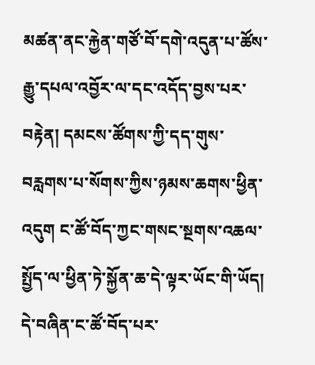མཚན་ནང་རྐྱེན་གཙོ་བོ་དགེ་འདུན་པ་ཚོས་རྒྱུ་དཔལ་འབྱོར་ལ་དང་འདོད་བྱས་པར་བརྟེན། དམངས་ཚོགས་ཀྱི་དད་གུས་བརླགས་པ་སོགས་ཀྱིས་ཉམས་ཆགས་ཕྱིན་འདུག ང་ཚོ་བོད་ཀྱང་གསང་སྔགས་འཆལ་སྤྱོད་ལ་ཕྱིན་ཏེ་སྐྱོན་ཆ་དེ་ལྟར་ཡོང་གི་ཡོད།
དེ་བཞིན་ང་ཚོ་བོད་པར་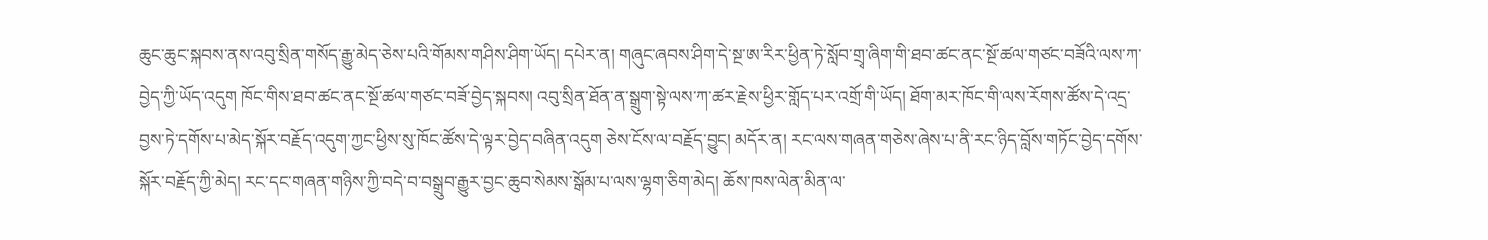ཆུང་ཆུང་སྐབས་ནས་འབུ་སྲིན་གསོད་རྒྱུ་མེད་ཅེས་པའི་གོམས་གཤིས་ཤིག་ཡོད། དཔེར་ན། གཞུང་ཞབས་ཤིག་དེ་སྔ་ཨ་རིར་ཕྱིན་ཏེ་སློབ་གྲྭ་ཞིག་གི་ཐབ་ཚང་ནང་སྔོ་ཚལ་གཙང་བཟོའི་ལས་ཀ་བྱེད་ཀྱི་ཡོད་འདུག ཁོང་གིས་ཐབ་ཚང་ནང་སྔོ་ཚལ་གཙང་བཟོ་བྱེད་སྐབས། འབུ་སྲིན་ཐོན་ན་སྒྲུག་སྟེ་ལས་ཀ་ཚར་རྗེས་ཕྱིར་གློད་པར་འགྲོ་གི་ཡོད། ཐོག་མར་ཁོང་གི་ལས་རོགས་ཚོས་དེ་འདྲ་བྱས་ཏེ་དགོས་པ་མེད་སྐོར་བརྗོད་འདུག་ཀྱང་ཕྱིས་སུ་ཁོང་ཚོས་དེ་ལྟར་བྱེད་བཞིན་འདུག ཅེས་ངོས་ལ་བརྗོད་བྱུང། མདོར་ན། རང་ལས་གཞན་གཅེས་ཞེས་པ་ནི་རང་ཉིད་བློས་གཏོང་བྱེད་དགོས་སྐོར་བརྗོད་ཀྱི་མེད། རང་དང་གཞན་གཉིས་ཀྱི་བདེ་བ་བསྒྲུབ་རྒྱུར་བྱང་ཆུབ་སེམས་སྒོམ་པ་ལས་ལྷག་ཅིག་མེད། ཆོས་ཁས་ལེན་མིན་ལ་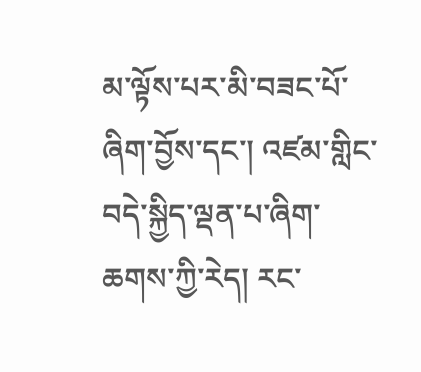མ་ལྟོས་པར་མི་བཟང་པོ་ཞིག་བྱོས་དང་། འཛམ་གླིང་བདེ་སྐྱིད་ལྡན་པ་ཞིག་ཆགས་ཀྱི་རེད། རང་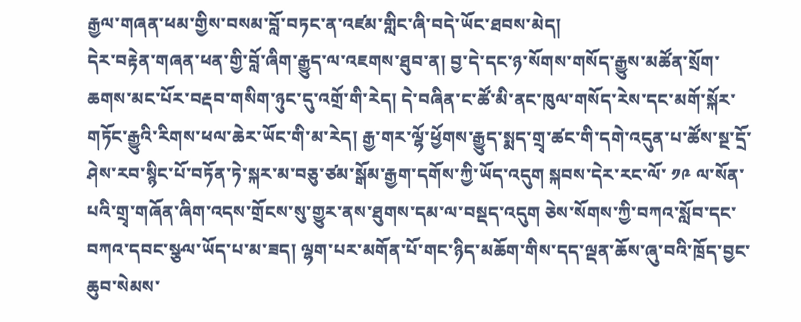རྒྱལ་གཞན་ཕམ་གྱིས་བསམ་བློ་བཏང་ན་འཛམ་གླིང་ཞི་བདེ་ཡོང་ཐབས་མེད།
དེར་བརྟེན་གཞན་ཕན་གྱི་བློ་ཞིག་རྒྱུད་ལ་འཇགས་ཐུབ་ན། བྱ་དེ་དང་ཉ་སོགས་གསོད་རྒྱུས་མཚོན་སྲོག་ཆགས་མང་པོར་བརྡབ་གསིག་ཉུང་དུ་འགྲོ་གི་རེད། དེ་བཞིན་ང་ཚོ་མི་ནང་ཁུལ་གསོད་རེས་དང་མགོ་སྐོར་གཏོང་རྒྱུའི་རིགས་ཕལ་ཆེར་ཡོང་གི་མ་རེད། རྒྱ་གར་ལྷོ་ཕྱོགས་རྒྱུད་སྨད་གྲྭ་ཚང་གི་དགེ་འདུན་པ་ཚོས་སྔ་དྲོ་ཤེས་རབ་སྙིང་པོ་བཏོན་ཏེ་སྐར་མ་བཅུ་ཙམ་སྒོམ་རྒྱག་དགོས་ཀྱི་ཡོད་འདུག སྐབས་དེར་རང་ལོ་ ༡༩ ལ་སོན་པའི་གྲྭ་གཞོན་ཞིག་འདས་གྲོངས་སུ་གྱུར་ནས་ཐུགས་དམ་ལ་བསྡད་འདུག ཅེས་སོགས་ཀྱི་བཀའ་སློབ་དང་བཀའ་དབང་སྩལ་ཡོད་པ་མ་ཟད། ལྷག་པར་མགོན་པོ་གང་ཉིད་མཆོག་གིས་དད་ལྡན་ཆོས་ཞུ་བའི་ཁྲོད་བྱང་ཆུབ་སེམས་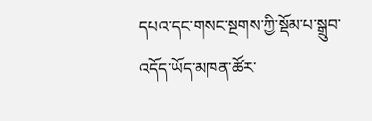དཔའ་དང་གསང་སྔགས་ཀྱི་སྡོམ་པ་སྒྲུབ་འདོད་ཡོད་མཁན་ཚོར་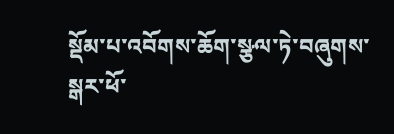སྡོམ་པ་འབོགས་ཆོག་སྩལ་ཏེ་བཞུགས་སྒར་ཕོ་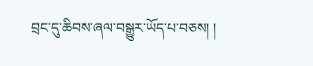བྲང་དུ་ཆིབས་ཞལ་བསྒྱུར་ཡོད་པ་བཅས། །